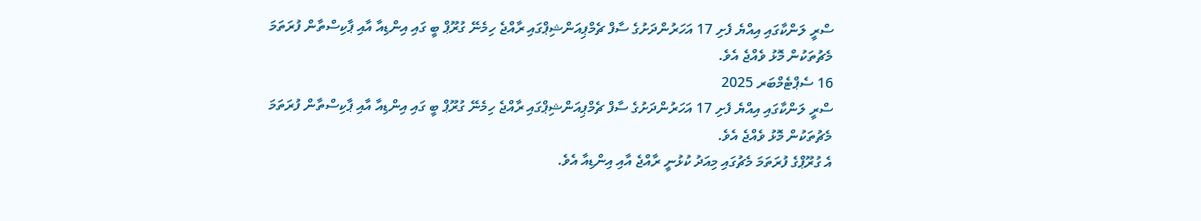ސްރީ ލަންކާގައި އިއްޔެ ފެށި 17 އަހަރުންދަށުގެ ސާފް ޗެމްޕިއަންޝިޕްގައި ރާއްޖެ ހިމެނޭ ގުރޫޕް ބީ ގައި އިންޑިއާ އާއި ޕާކިސްތާން ފުރަތަމަ މެޗުތަކުން މޮޅު ވެއްޖެ އެވެ.
16 ސެޕްޓެމްބަރ 2025
ސްރީ ލަންކާގައި އިއްޔެ ފެށި 17 އަހަރުންދަށުގެ ސާފް ޗެމްޕިއަންޝިޕްގައި ރާއްޖެ ހިމެނޭ ގުރޫޕް ބީ ގައި އިންޑިއާ އާއި ޕާކިސްތާން ފުރަތަމަ މެޗުތަކުން މޮޅު ވެއްޖެ އެވެ.
އެ ގުރޫޕްގެ ފުރަތަމަ މެޗުގައި މިއަދު ކުޅުނީ ރާއްޖެ އާއި އިންޑިއާ އެވެ.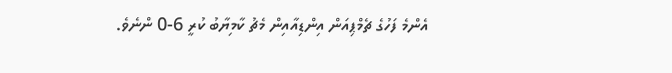އެންމެ ފަހުގެ ޗެމްޕިއަން އިންޑިއާއިން މެޗު ކާމިޔާބު ކުރީ 6-0 ންނެވެ.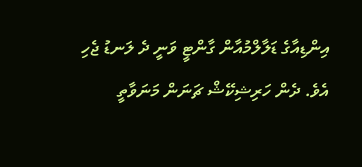އިންޑިއާގެ ޑަލާލްމުއާން ގާންޓީ ވަނީ ދެ ލަނޑު ޖެހި އެވެ. ދެން ހަރިޝިކޭޝް ޗަނަން މަނަވާތީ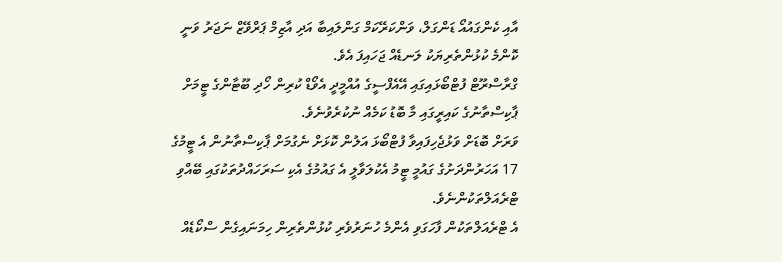އާއި ކެންގައުއޯ ޑަންގަލް، ވަންކަރޭކަމް ގަންލައިބާ އަދި އާޒިމް ޕަރްވޭޒް ނަޖަރު ވަނީ ކޮންމެ ކުޅުންތެރިޔަކު ލަނޑެއް ޖަހައިފަ އެވެ.
ގްރާސްރޫޓް ފުޓްބޯޅައިގައި އޭއެފްސީގެ އުއްމީދީ އެވޯޑް ކުރިން ހޯދި ބޫޓާންގެ ޓީމަށް ޕާކިސްތާނުގެ ކައިރީގައި މާ ބޮޑު ކަމެއް ނުކުރެވުނެވެ.
ވަރަށް ބޮޑަށް ވަޅުޖެހިފައިވާ ފުޓްބޯޅަ އަލުން ކޮޅަށް ނެގުމަށް ޕާކިސްތާނުން އެ ޓީމުގެ 17 އަހަރުންދަށުގެ ގައުމީ ޓީމު އެކުލަވާލީ އެ ގައުމުގެ އެކި ސަރަހައްދުތަކުގައި ބޭއްވި ޓްރެއަލްތަކުންނެވެ.
އެ ޓްރެއަލްތަކުން ފާހަގަވި އެންމެ ހުނަރުވެރި ކުޅުންތެރިން ހިމަނައިގެން ސްކޯޑެއް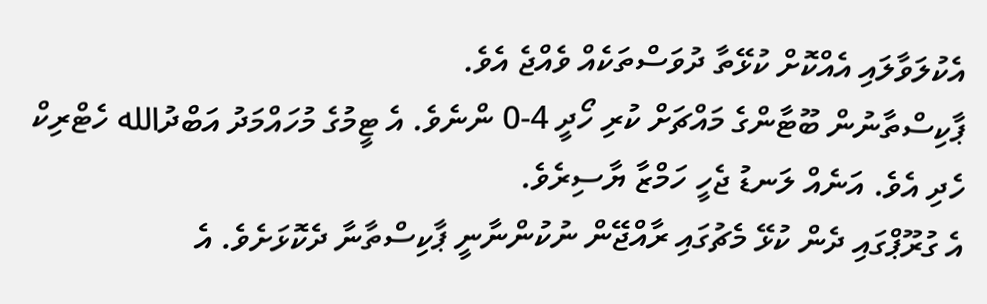އެކުލަވާލައި އެއްކޮށް ކުޅޭތާ ދުވަސްތަކެއް ވެއްޖެ އެވެ.
ޕާކިސްތާނުން ބޫޓާންގެ މައްޗަށް ކުރި ހޯދީ 4-0 ންނެވެ. އެ ޓީމުގެ މުހައްމަދު އަބްދުالله ހެޓްރިކް ހެދި އެވެ. އަނެއް ލަނޑު ޖެހީ ހަމްޒާ ޔާސިރެވެ.
އެ ގުރޫޕްގައި ދެން ކުޅޭ މެޗުގައި ރާއްޖޭން ނުކުންނާނީ ޕާކިސްތާނާ ދެކޮޅަށެވެ. އެ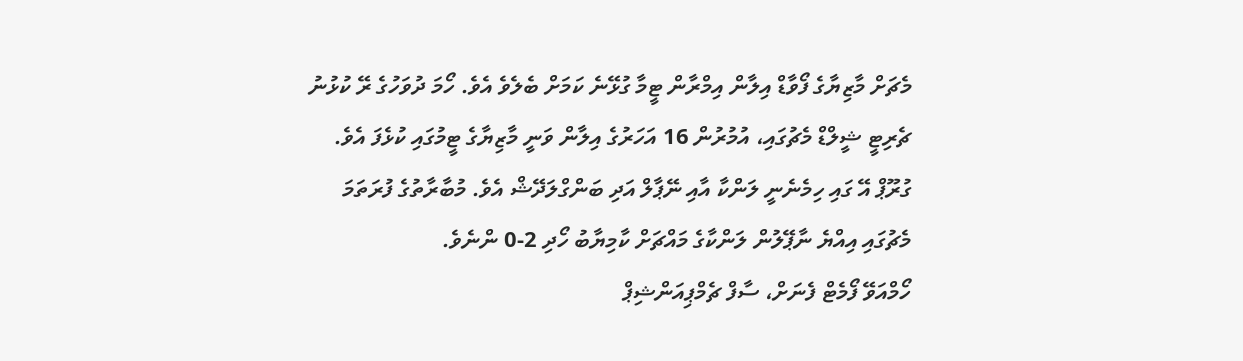މެޗަށް މާޒިޔާގެ ފޯވާޑް އިލާން އިމްރާން ޓީމާ ގުޅޭނެ ކަމަށް ބެލެވެ އެވެ. ހޯމަ ދުވަހުގެ ރޭ ކުޅުނު ޗެރިޓީ ޝީލްޑް މެޗުގައި، އުމުރުން 16 އަހަރުގެ އިލާން ވަނީ މާޒިޔާގެ ޓީމުގައި ކުޅެފަ އެވެ.
ގުރޫޕް އޭ ގައި ހިމެނެނީ ލަންކާ އާއި ނޭޕާލް އަދި ބަންގްލަދޭޝް އެވެ. މުބާރާތުގެ ފުރަތަމަ މެޗުގައި އިއްޔެ ނާޕޭލުން ލަންކާގެ މައްޗަށް ކާމިޔާބު ހޯދި 2-0 ންނެވެ.
ހޯމްއަވޭ ފޯމެޓް ފެނަށް، ސާފް ޗެމްޕިއަންޝިޕް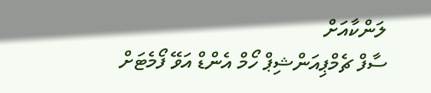ލަންކާއަށް
ސާފް ޗެމްޕިއަންޝިޕް ހޯމް އެންޑް އަވޭ ފޯމެޓަށް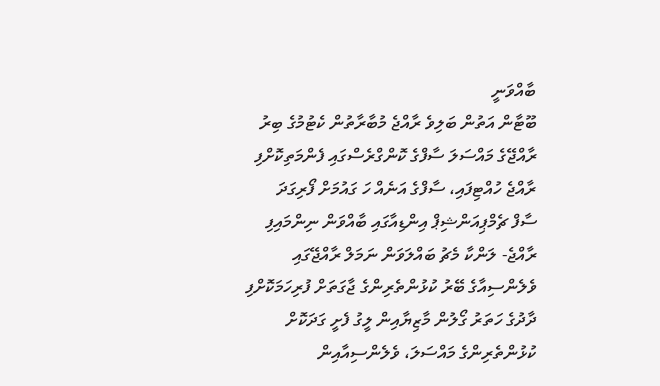ބާއްވަނީ
ބޫޓާން އަތުން ބަލިވެ ރާއްޖެ މުބާރާތުން ކެޓުމުގެ ބިރު
ރާއްޖޭގެ މައްސަލަ ސާފްގެ ކޮންގްރެސްގައި ފެންމަތިކޮށްފި
ރާއްޖެ ހުއްޓިފައި، ސާފްގެ އަނެއް ހަ ގައުމަށް ފޯރިގަދަ
ސާފް ޗެމްޕިއަންޝިޕް އިންޑިއާގައި ބާއްވަން ނިންމައިފި
ރާއްޖެ- ލަންކާ މެޗު ބައްލަވަން ނަމަލް ރާއްޖޭގައި
ވެލެންސިއާގެ ބޭރު ކުޅުންތެރިންގެ ޖާގަތަށް ފުރިހަމަކޮށްފި
ދާދުގެ ހަތަރު ގޯލުން މާޒިޔާއިން ލީގު ފެށީ ގަދަކޮށް
ކުޅުންތެރިންގެ މައްސަލަ، ވެލެންސިއާއިން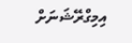އިމިގްރޭޝަނަށް